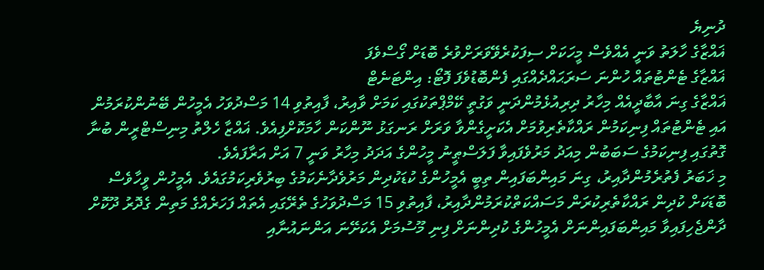ދުނިޔެ
ޣައްޒާގެ ހާލަތު ވަނީ އެއްވެސް މީހަކަށް ސިފަކުރެވޭވަރަށްވުރެ ބޮޑަށް ގޯސްވެފަ
ޣައްޒާގެ ޓެންޓުތައް ހުންނަ ސަރަޙައްދެއްގައި ފެންބޮޑުވެފަ ފޮޓޯ: އިންޓަނެޓް
ޣައްޒާގެ ގިނަ އާބާދީއެއް މިހާރު ދިރިއުޅެމުންދަނީ ވަގުތީ ކޭމްޕްތަކުގައި ކަމަށް ވާއިރު، ފާއިތުވި 14 މަސްދުވަހު އެމީހުން ބޭނުންކުރަމުން އައި ޓެންޓުތައް ފިނިކަމުން ރައްކާތެރިވުމަށް އެކަށީގެންވާ ވަރަށް ރަނގަޅު ނޫންކަން ހާމަކޮށްފިއެވެ. ޣައްޒާ ހެލްތު މިނިސްޓްރީން ބުނާ ގޮތުގައި ފިނިކަމުގެ ސަބަބުން މިއަދު މަރުވެފައިވާ ފަލަސްޠީނު މީހުންގެ އަދަދު މިހާރު ވަނީ 7 އަށް އަރާފައެވެ.
މި ޚަބަރު ފެތުރެމުންދާއިރު، ގިނަ މައިންބަފައިން ތިބީ އެމީހުންގެ ކުޑަކުދިން މަރުވެދާނެކަމުގެ ބިރުވެރިކަމުގައެވެ. އެމީހުން ވީހާވެސް ބޮޑަކަށް ކުދިން ރައްކާތެރިކުރަން މަސައްކަތްކުރަމުންދާއިރު، ފާއިތުވި 15 މަސްދުވަހުގެ ތެރޭގައި އެތައް ފަހަރެއްގެ މަތިން ގެދޮރު ދޫކޮށް ދާންޖެހިފައިވާ މައިންބަފައިންނަށް އެމީހުންގެ ކުދިންނަށް ފިނި މޫސުމަށް އެކަށޭނަ އަންނައުނާއި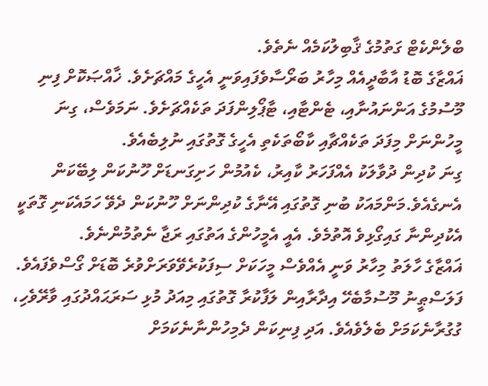ބްލެންކެޓް ގަތުމުގެ ޤާބިލުކަމެއް ނެތެވެ.
ޣައްޒާގެ ބޮޑު އާބާދީއެއް މިހާރު ބަރޯސާވެފައިވަނީ އެހީގެ މައްޗަށެވެ. ޚާއްޞަކޮށް ފިނި މޫސުމުގެ އަންނައުނާއި، ޓެންޓާއި، ޓާޕޯލިންފަދަ ތަކެއްޗަށެވެ. ނަމަވެސް، ގިނަ މީހުންނަށް މިފަދަ ތަކެއްޗާއި ކާބޯތަކެތި އެހީގެ ގޮތުގައި ނުލިބެއެވެ.
ގިނަ ކުދިން ދުވާލަކު އެއްފަހަރު ކާއިރު، ކެއުމުން ހަށިގަނޑަށް ހޫނުކަން ލިބޭކަން އެނގެއެވެ.މަންމައަކު ބުނި ގޮތުގައި އޭނާގެ ކުދިންނަށް ހޫނުކަން ދެވޭ ހަމައެކަނި ގޮތަކީ އެކުދިންނާ ގައިގޯޅިވެ އޮތުމެވެ. އެއީ އެމީހުންގެ އަތުގައި ރަޖާ ނެތުމުންނެވެ.
ޣައްޒާގެ ހާލަތު މިހާރު ވަނީ އެއްވެސް މީހަކަށް ސިފަކުރެވޭވަރަށްވުރެ ބޮޑަށް ގޯސްވެފައެވެ. ފަލަސްޠީނު މޫސުމާބެހޭ އިދާރާއިން ލަފާކުރާ ގޮތުގައި މިއަދު މުޅި ސަރަޙައްދުގައި ވާރޭވެހި، ގުގުރާނެކަމަށް ބެލެވެއެވެ. އަދި ފިނިކަން ދެމިހުންނާނެކަމަށް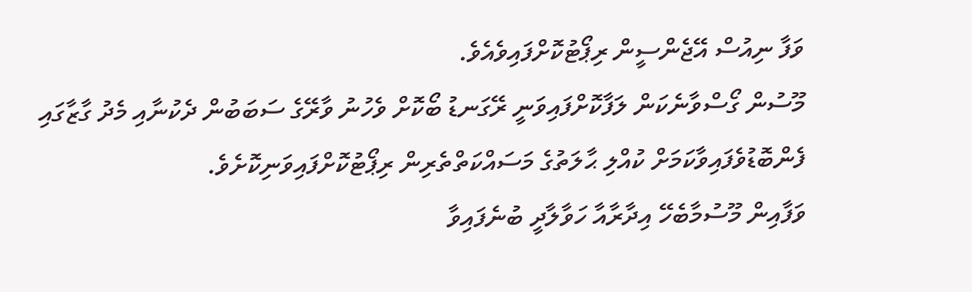ވަފާ ނިއުސް އޭޖެންސީން ރިޕޯޓުކޮށްފައިވެއެވެ.
މޫސުން ގޯސްވާނެކަން ލަފާކޮށްފައިވަނީ ރޭގަނޑު ބޯކޮށް ވެހުނު ވާރޭގެ ސަބަބުން ދެކުނާއި މެދު ގާޒާގައި ފެންބޮޑުވެފައިވާކަމަށް ކުއްލި ޙާލަތުގެ މަސައްކަތްތެރިން ރިޕޯޓުކޮށްފައިވަނިކޮށެވެ.
ވަފާއިން މޫސުމާބެހޭ އިދާރާއާ ހަވާލާދީ ބުނެފައިވާ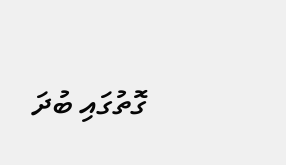ގޮތުގައި ބުދަ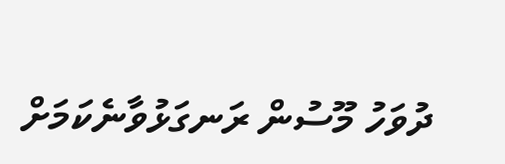ދުވަހު މޫސުން ރަނގަޅުވާނެކަމަށް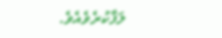ލަފާކުރެވެއެވެ.